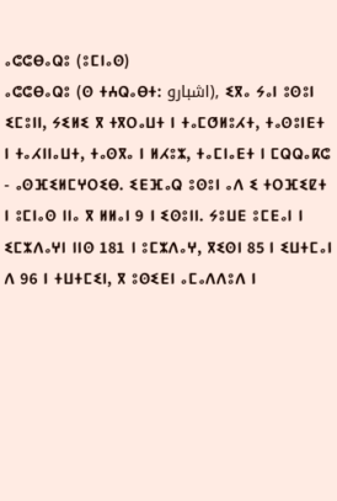ⴰⵛⵛⴱⴰⵕⵓ (ⵓⵎⵏⴰⵙ)
ⴰⵛⵛⴱⴰⵕⵓ (ⵙ ⵜⵄⵕⴰⴱⵜ: اشبارو), ⵉⴳⴰ ⵢⴰⵏ ⵓⵙⵓⵏ ⵉⵎⵓⵏⵏ, ⵢⵉⵍⵉ ⴳ ⵜⴳⵔⴰⵡⵜ ⵏ ⵜⴰⵎⵚⵍⵓⵃⵜ, ⵜⴰⵙⵓⵏⴹⵜ ⵏ ⵜⴰⵃⵏⵏⴰⵡⵜ, ⵜⴰⵙⴳⴰ ⵏ ⵍⵃⵓⵣ, ⵜⴰⵎⵏⴰⴹⵜ ⵏ ⵎⵕⵕⴰⴽⵛ - ⴰⵙⴼⵉⵍⵎⵖⵔⵉⴱ. ⵉⴹⴼⴰⵕ ⵓⵙⵓⵏ ⴰⴷ ⵉ ⵜⵔⴼⵉⵇⵜ ⵏ ⵓⵎⵏⴰⵙ ⵏⵏⴰ ⴳ ⵍⵍⴰⵏ 9 ⵏ ⵉⵙⵓⵏⵏ. ⵢⵓⵡⴹ ⵓⵎⴹⴰⵏ ⵏ ⵉⵎⵣⴷⴰⵖⵏ ⵏⵏⵙ 181 ⵏ ⵓⵎⵣⴷⴰⵖ, ⴳⵉⵙⵏ 85 ⵏ ⵉⵡⵜⵎⴰⵏ ⴷ 96 ⵏ ⵜⵡⵜⵎⵉⵏ, ⴳ ⵓⵙⵉⴹⵏ ⴰⵎⴰⴷⴷⵓⴷ ⵏ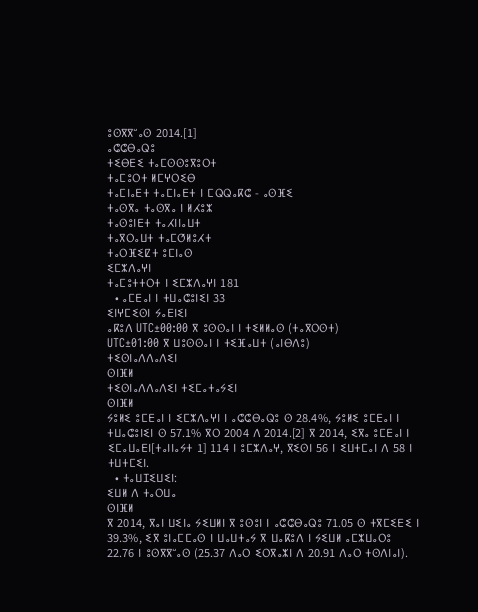ⵓⵙⴳⴳⵯⴰⵙ 2014.[1]
ⴰⵛⵛⴱⴰⵕⵓ
ⵜⵉⴱⴹⵉ ⵜⴰⵎⵙⵙⵓⴳⵓⵔⵜ
ⵜⴰⵎⵓⵔⵜ ⵍⵎⵖⵔⵉⴱ
ⵜⴰⵎⵏⴰⴹⵜ ⵜⴰⵎⵏⴰⴹⵜ ⵏ ⵎⵕⵕⴰⴽⵛ - ⴰⵙⴼⵉ
ⵜⴰⵙⴳⴰ ⵜⴰⵙⴳⴰ ⵏ ⵍⵃⵓⵣ
ⵜⴰⵙⵓⵏⴹⵜ ⵜⴰⵃⵏⵏⴰⵡⵜ
ⵜⴰⴳⵔⴰⵡⵜ ⵜⴰⵎⵚⵍⵓⵃⵜ
ⵜⴰⵔⴼⵉⵇⵜ ⵓⵎⵏⴰⵙ
ⵉⵎⵣⴷⴰⵖⵏ
ⵜⴰⵎⵓⵜⵜⵔⵜ ⵏ ⵉⵎⵣⴷⴰⵖⵏ 181
  • ⴰⵎⴹⴰⵏ ⵏ ⵜⵡⴰⵛⵓⵏⵉⵏ 33
ⵉⵏⵖⵎⵉⵙⵏ ⵢⴰⴹⵏⵉⵏ
ⴰⴽⵓⴷ UTC±00:00 ⴳ ⵓⵙⵙⴰⵏ ⵏ ⵜⵉⵍⵍⴰⵙ (ⵜⴰⴳⵔⵙⵜ)
UTC±01:00 ⴳ ⵡⵓⵙⵙⴰⵏ ⵏ ⵜⵉⴼⴰⵡⵜ (ⴰⵏⴱⴷⵓ)
ⵜⵉⵙⵏⴰⴷⴷⴰⴷⵉⵏ
ⵙⵏⴼⵍ
ⵜⵉⵙⵏⴰⴷⴷⴰⴷⵉⵏ ⵜⵉⵎⴰⵜⴰⵢⵉⵏ
ⵙⵏⴼⵍ
ⵢⵓⵍⵉ ⵓⵎⴹⴰⵏ ⵏ ⵉⵎⵣⴷⴰⵖⵏ ⵏ ⴰⵛⵛⴱⴰⵕⵓ ⵙ 28.4%, ⵢⵓⵍⵉ ⵓⵎⴹⴰⵏ ⵏ ⵜⵡⴰⵛⵓⵏⵉⵏ ⵙ 57.1% ⴳⵔ 2004 ⴷ 2014.[2] ⴳ 2014, ⵉⴳⴰ ⵓⵎⴹⴰⵏ ⵏ ⵉⵎⴰⵡⴰⴹⵏ[ⵜⴰⵏⵏⴰⵢⵜ 1] 114 ⵏ ⵓⵎⵣⴷⴰⵖ, ⴳⵉⵙⵏ 56 ⵏ ⵉⵡⵜⵎⴰⵏ ⴷ 58 ⵏ ⵜⵡⵜⵎⵉⵏ.
  • ⵜⴰⵡⵊⵉⵡⵉⵏ:
ⵉⵡⵍ ⴷ ⵜⴰⵔⵡⴰ
ⵙⵏⴼⵍ
ⴳ 2014, ⴳⴰⵏ ⵡⵉⵏⴰ ⵢⵉⵡⵍⵏ ⴳ ⵓⵙⵓⵏ ⵏ ⴰⵛⵛⴱⴰⵕⵓ 71.05 ⵙ ⵜⴳⵎⵉⴹⵉ ⵏ 39.3%, ⵉⴳ ⵓⵏⴰⵎⵎⴰⵙ ⵏ ⵡⴰⵡⵜⴰⵢ ⴳ ⵡⴰⴽⵓⴷ ⵏ ⵢⵉⵡⵍ ⴰⵎⵣⵡⴰⵔⵓ 22.76 ⵏ ⵓⵙⴳⴳⵯⴰⵙ (25.37 ⴷⴰⵔ ⵉⵔⴳⴰⵣⵏ ⴷ 20.91 ⴷⴰⵔ ⵜⵙⴷⵏⴰⵏ).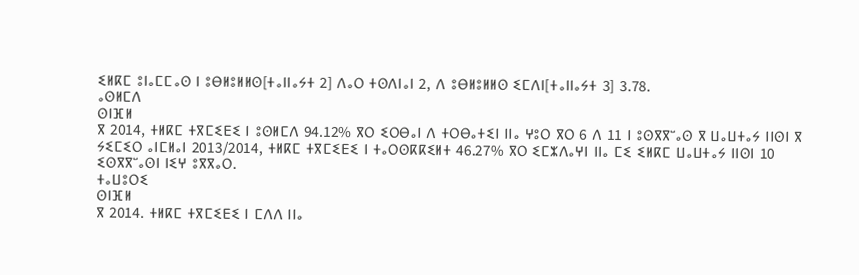ⵉⵍⴽⵎ ⵓⵏⴰⵎⵎⴰⵙ ⵏ ⵓⴱⵍⵓⵍⵍⵙ[ⵜⴰⵏⵏⴰⵢⵜ 2] ⴷⴰⵔ ⵜⵙⴷⵏⴰⵏ 2, ⴷ ⵓⴱⵍⵓⵍⵍⵙ ⵉⵎⴷⵏ[ⵜⴰⵏⵏⴰⵢⵜ 3] 3.78.
ⴰⵙⵍⵎⴷ
ⵙⵏⴼⵍ
ⴳ 2014, ⵜⵍⴽⵎ ⵜⴳⵎⵉⴹⵉ ⵏ ⵓⵙⵍⵎⴷ 94.12% ⴳⵔ ⵉⵔⴱⴰⵏ ⴷ ⵜⵔⴱⴰⵜⵉⵏ ⵏⵏⴰ ⵖⵓⵔ ⴳⵔ 6 ⴷ 11 ⵏ ⵓⵙⴳⴳⵯⴰⵙ ⴳ ⵡⴰⵡⵜⴰⵢ ⵏⵏⵙⵏ ⴳ ⵢⵉⵎⵉⵔ ⴰⵏⵎⵍⴰⵏ 2013/2014, ⵜⵍⴽⵎ ⵜⴳⵎⵉⴹⵉ ⵏ ⵜⴰⵔⵙⴽⴽⵉⵍⵜ 46.27% ⴳⵔ ⵉⵎⵣⴷⴰⵖⵏ ⵏⵏⴰ ⵎⵉ ⵉⵍⴽⵎ ⵡⴰⵡⵜⴰⵢ ⵏⵏⵙⵏ 10 ⵉⵙⴳⴳⵯⴰⵙⵏ ⵏⵉⵖ ⵓⴳⴳⴰⵔ.
ⵜⴰⵡⵓⵔⵉ
ⵙⵏⴼⵍ
ⴳ 2014. ⵜⵍⴽⵎ ⵜⴳⵎⵉⴹⵉ ⵏ ⵎⴷⴷ ⵏⵏⴰ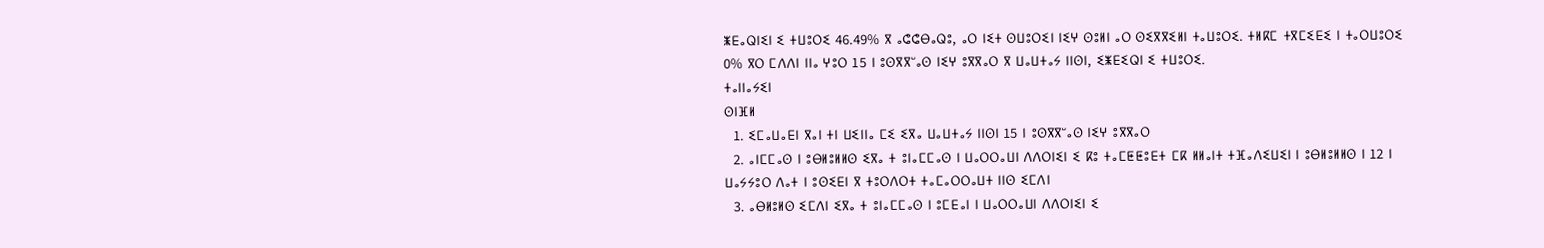ⵥⴹⴰⵕⵏⵉⵏ ⵉ ⵜⵡⵓⵔⵉ 46.49% ⴳ ⴰⵛⵛⴱⴰⵕⵓ, ⴰⵔ ⵏⵉⵜ ⵙⵡⵓⵔⵉⵏ ⵏⵉⵖ ⵙⵓⵍⵏ ⴰⵔ ⵙⵉⴳⴳⵉⵍⵏ ⵜⴰⵡⵓⵔⵉ. ⵜⵍⴽⵎ ⵜⴳⵎⵉⴹⵉ ⵏ ⵜⴰⵔⵡⵓⵔⵉ 0% ⴳⵔ ⵎⴷⴷⵏ ⵏⵏⴰ ⵖⵓⵔ 15 ⵏ ⵓⵙⴳⴳⵯⴰⵙ ⵏⵉⵖ ⵓⴳⴳⴰⵔ ⴳ ⵡⴰⵡⵜⴰⵢ ⵏⵏⵙⵏ, ⵉⵥⴹⵉⵕⵏ ⵉ ⵜⵡⵓⵔⵉ.
ⵜⴰⵏⵏⴰⵢⵉⵏ
ⵙⵏⴼⵍ
  1. ⵉⵎⴰⵡⴰⴹⵏ ⴳⴰⵏ ⵜⵏ ⵡⵉⵏⵏⴰ ⵎⵉ ⵉⴳⴰ ⵡⴰⵡⵜⴰⵢ ⵏⵏⵙⵏ 15 ⵏ ⵓⵙⴳⴳⵯⴰⵙ ⵏⵉⵖ ⵓⴳⴳⴰⵔ
  2. ⴰⵏⵎⵎⴰⵙ ⵏ ⵓⴱⵍⵓⵍⵍⵙ ⵉⴳⴰ ⵜ ⵓⵏⴰⵎⵎⴰⵙ ⵏ ⵡⴰⵔⵔⴰⵡⵏ ⴷⴷⵔⵏⵉⵏ ⵉ ⴽⵓ ⵜⴰⵎⵟⵟⵓⴹⵜ ⵎⴽ ⵍⵍⴰⵏⵜ ⵜⴼⴰⴷⵉⵡⵉⵏ ⵏ ⵓⴱⵍⵓⵍⵍⵙ ⵏ 12 ⵏ ⵡⴰⵢⵢⵓⵔ ⴷⴰⵜ ⵏ ⵓⵙⵉⴹⵏ ⴳ ⵜⵓⵔⴷⵔⵜ ⵜⴰⵎⴰⵔⵔⴰⵡⵜ ⵏⵏⵙ ⵉⵎⴷⵏ
  3. ⴰⴱⵍⵓⵍⵙ ⵉⵎⴷⵏ ⵉⴳⴰ ⵜ ⵓⵏⴰⵎⵎⴰⵙ ⵏ ⵓⵎⴹⴰⵏ ⵏ ⵡⴰⵔⵔⴰⵡⵏ ⴷⴷⵔⵏⵉⵏ ⵉ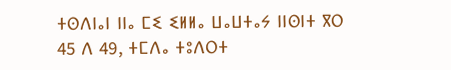ⵜⵙⴷⵏⴰⵏ ⵏⵏⴰ ⵎⵉ ⵉⵍⵍⴰ ⵡⴰⵡⵜⴰⵢ ⵏⵏⵙⵏⵜ ⴳⵔ 45 ⴷ 49, ⵜⵎⴷⴰ ⵜⵓⴷⵔⵜ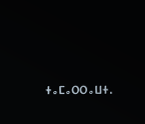ⵜⴰⵎⴰⵔⵔⴰⵡⵜ.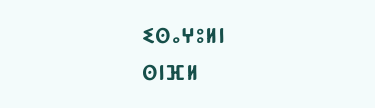ⵉⵙⴰⵖⵓⵍⵏ
ⵙⵏⴼⵍ